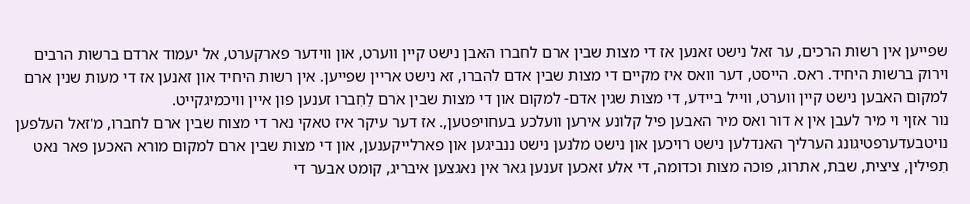שפייען אין רשות הרכים, ער זאל נישט זאנען אז די מצות שבין ארם לחברו האבן נישט קיין װערט, און ווידער פארקערט, אל יעמוד ארדם ברשות הרבים וירוק ברשות היחיד. ראס. הייסט, דער וואס איז מקיים די מצות שבין אדם להברו, זא נישט אריין שפייען. אין רשות היחיד און זאנען אז די מעות שנין ארם למקום האבען נישט קיין ווערט, װייל ביידע, די מצות שגין אדם- למקום און די מצות שבין ארם לַחִברו זענען פון איין וויכמיגקייט.
נור אזןי וי מיר לעבן אין א דור ואס מיר האבען פיל קלונע אירען וועלכע בעחויפטען,. אז דער עיקר איז טאקי נאר די מצוח שבין ארם לחברו, מ'זאל העלפען נויטבעדערפטיגונג הערליך האנדלען נישט רויכען און נישט מלנען נישט ננביגען און פארלייקענען, און די מצות שבין ארם למקום מורא האכען פאר נאט תִפילין, ציצית, שבת, אתרוג, פוכה מצות וכדומה, די אלע זאכען זענען גאר אין נאגצען איבריג, קומט אבער די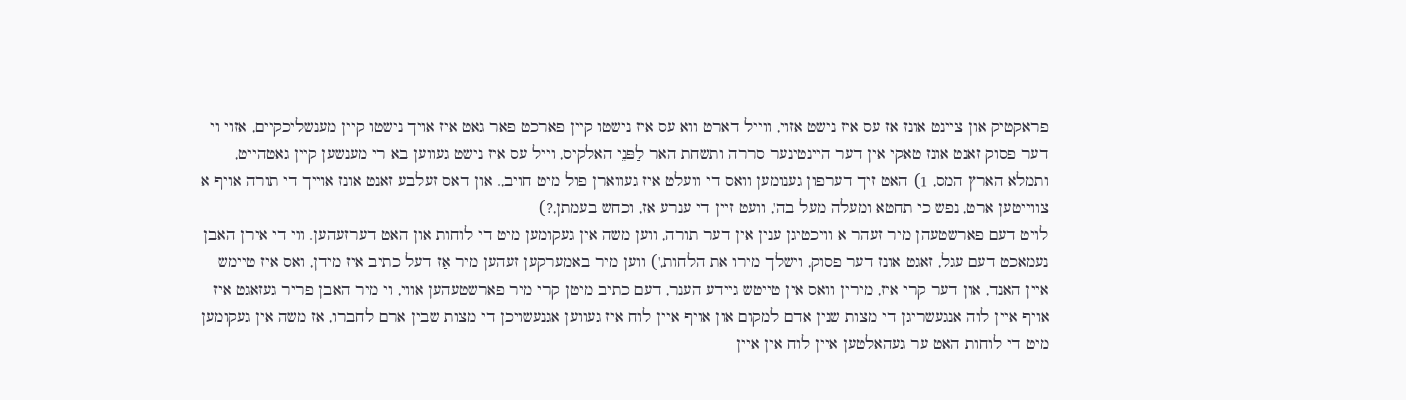פראקטיק און ציינט אונז אז עס איז נישט אזוי, ווייל דארט ווא עס איז נישטו קיין פארכט פאר גאט איז אויך נישטו קיין מענשליכקיים, אזוי וי דער פסוק זאנט אונז טאקי אין דער היינטינער סררה ותשחת האר לַפּנֵי האלקיס, וייל עס איז נישט געווען בא רי מענשען קיין גאטהייט, ותמלא הארץ המס, 1) האט זיך דערפון גענומען וואס די וועלט איז געווארן פול מיט חויב,. און דאס זעלבע זאנט אונז אױיך די תורה אויף א צווייטען ארט, נפש כי תחטא ומעלה מעל בה', וועט זיין די ענרע אז, וכחש בעמתן,?)
לויט דעם פארשטעהן מיר זעהר א וויכטיגן ענין אין דער תורה, ווען משה אין געקומען מיט די לוחות און האט דערזעהען. װי די אירן האבן נעמאכט דעם עגל, זאגט אונז דער פסוק, וישלך מירו את הלחות,') ווען מיר באמערקען זעהען מיר אַז דעל כתיב איז מידן, ואס איז טיימש איין האנד, און דער קרי איז, מירין וואס אין טייטש גיידע הענר, דעם כתיב מיטן קרי מיר פארשטעהען אווי, וי מיר האבן פריר געזאגט איז אויף איין לוה אנגעשריגן די מצות שנין אדם למקום און אויף איין לוח איז געווען אגנעשויכן די מצות שבין ארם לחברו, אז משה אין געקומען מיט די לוחות האט ער געהאלטען איין לוח אין איין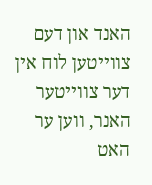האנד און דעם צווייטען לוח אין דער צווייטער האנר, ווען ער האט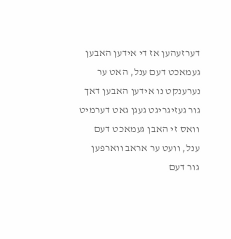דערזעהען אז די אידען האבען געמאכט דעם ענל, האט ער נערענקט נו אידען האבען דאך גור געזיגריגט געגן גאט דערמיט וואס זי האבן געמאכט דעם ענל, וועט ער אראב ווארפען גור דעם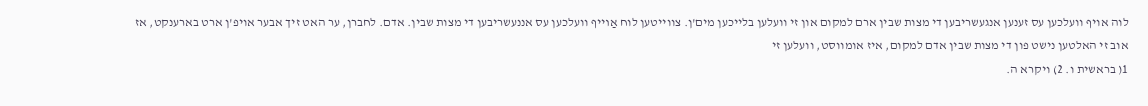לוה אויף וועלכען עס זענען אנגעשריבען די מצות שבין ארם למקום און זי וועלען בלייכען מים'ן. צווייטען לוח אַױיף וועלכען עס אננעשריבען די מצות שבין. אדם. לחברן, ער האט זיך אבער אויפ'ן ארט בארענקט, אז אוב זי האלטען נישט פון די מצות שבין אדם למקום, איז אומווסט, וועלען זי
1( בראשית ו. 2) ויקרא ה.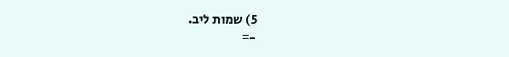5) שמות ליב.
-=